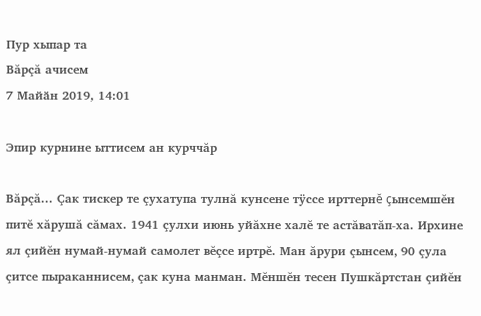Пур хыпар та
Вăрçă ачисем
7 Майӑн 2019, 14:01

Эпир курнине ыттисем ан курччăр

Вăрçă... Çак тискер те çухатупа тулнă кунсене тÿссе ирттернĕ çынсемшĕн питĕ хăрушă сăмах. 1941 çулхи июнь уйăхне халĕ те астăватăп-ха. Ирхине ял çийĕн нумай-нумай самолет вĕçсе иртрĕ. Ман ăрури çынсем‚ 90 çула çитсе пыраканнисем‚ çак куна манман. Мĕншĕн тесен Пушкăртстан çийĕн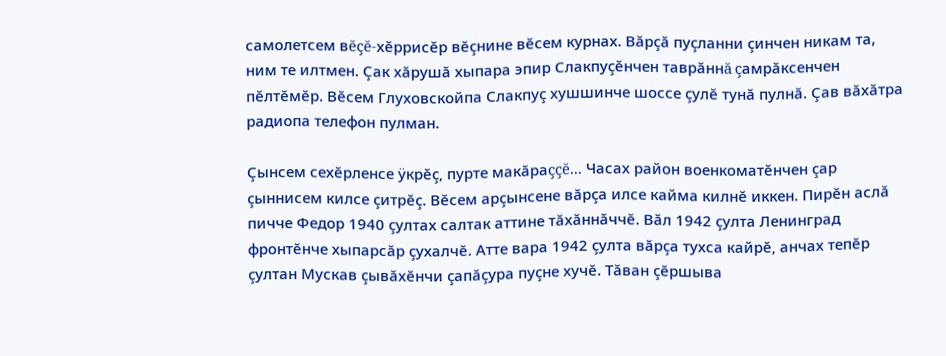самолетсем вĕçĕ-хĕррисĕр вĕçнине вĕсем курнах. Вăрçă пуçланни çинчен никам та, ним те илтмен. Çак хăрушă хыпара эпир Слакпуçĕнчен таврăннă çамрăксенчен пĕлтĕмĕр. Вĕсем Глуховскойпа Слакпуç хушшинче шоссе çулĕ тунă пулнă. Çав вăхăтра радиопа телефон пулман.

Çынсем сехĕрленсе ÿкрĕç‚ пурте макăраççĕ... Часах район военкоматĕнчен çар çыннисем килсе çитрĕç. Вĕсем арçынсене вăрçа илсе кайма килнĕ иккен. Пирĕн аслă пичче Федор 1940 çултах салтак аттине тăхăннăччĕ. Вăл 1942 çулта Ленинград фронтĕнче хыпарсăр çухалчĕ. Атте вара 1942 çулта вăрçа тухса кайрĕ‚ анчах тепĕр çултан Мускав çывăхĕнчи çапăçура пуçне хучĕ. Тăван çĕршыва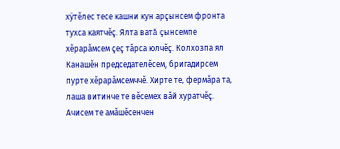хÿтĕлес тесе кашни кун арçынсем фронта тухса каятчĕç. Ялта ватă çынсемпе хĕрарăмсем çеç тăрса юлчĕç. Колхозпа ял Канашĕн председателĕсем, бригадирсем пурте хĕрарăмсемччĕ. Хирте те‚ фермăра та‚ лаша витинче те вĕсемех вăй хуратчĕç. Ачисем те амăшĕсенчен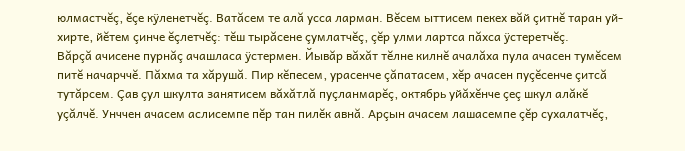юлмастчĕç‚ ĕçе кÿленетчĕç. Ватăсем те алă усса ларман. Вĕсем ыттисем пекех вăй çитнĕ таран уй-хирте‚ йĕтем çинче ĕçлетчĕç: тĕш тырăсене çумлатчĕç‚ çĕр улми лартса пăхса ÿстеретчĕç.
Вăрçă ачисене пурнăç ачашласа ÿстермен. Йывăр вăхăт тĕлне килнĕ ачалăха пула ачасен тумĕсем питĕ начарччĕ. Пăхма та хăрушă. Пир кĕпесем‚ урасенче çăпатасем‚ хĕр ачасен пуçĕсенче çитсă тутăрсем. Çав çул шкулта занятисем вăхăтлă пуçланмарĕç‚ октябрь уйăхĕнче çеç шкул алăкĕ уçăлчĕ. Унччен ачасем аслисемпе пĕр тан пилĕк авнă. Арçын ачасем лашасемпе çĕр сухалатчĕç‚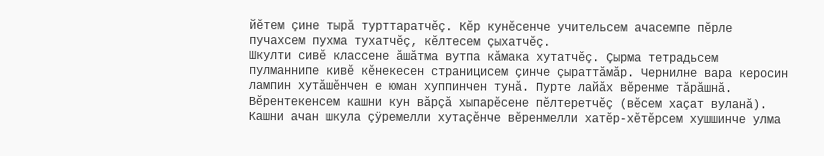йĕтем çине тырă турттаратчĕç. Кĕр кунĕсенче учительсем ачасемпе пĕрле пучахсем пухма тухатчĕç‚ кĕлтесем çыхатчĕç.
Шкулти сивĕ классене ăшăтма вутпа кăмака хутатчĕç. Çырма тетрадьсем пулманнипе кивĕ кĕнекесен страницисем çинче çыраттăмăр. Чернилне вара керосин лампин хутăшĕнчен е юман хуппинчен тунă. Пурте лайăх вĕренме тăрăшнă. Вĕрентекенсем кашни кун вăрçă хыпарĕсене пĕлтеретчĕç (вĕсем хаçат вуланă). Кашни ачан шкула çÿремелли хутаçĕнче вĕренмелли хатĕр-хĕтĕрсем хушшинче улма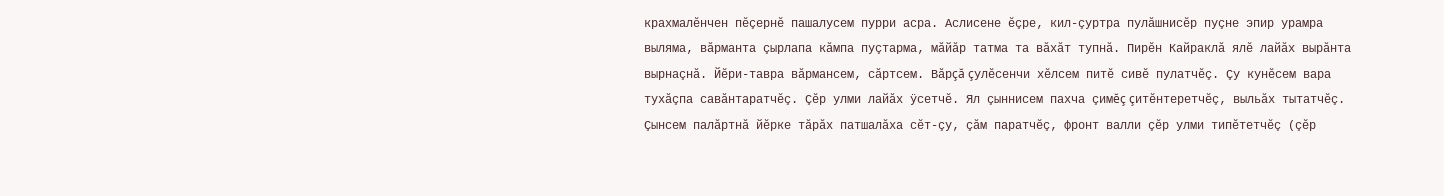крахмалĕнчен пĕçернĕ пашалусем пурри асра. Аслисене ĕçре‚ кил-çуртра пулăшнисĕр пуçне эпир урамра выляма‚ вăрманта çырлапа кăмпа пуçтарма‚ мăйăр татма та вăхăт тупнă. Пирĕн Кайраклă ялĕ лайăх вырăнта вырнаçнă. Йĕри-тавра вăрмансем‚ сăртсем. Вăрçă çулĕсенчи хĕлсем питĕ сивĕ пулатчĕç. Çу кунĕсем вара тухăçпа савăнтаратчĕç. Çĕр улми лайăх ÿсетчĕ. Ял çыннисем пахча çимĕç çитĕнтеретчĕç‚ выльăх тытатчĕç. Çынсем палăртнă йĕрке тăрăх патшалăха сĕт-çу‚ çăм паратчĕç‚ фронт валли çĕр улми типĕтетчĕç (çĕр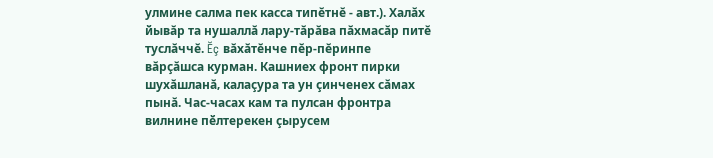улмине салма пек касса типĕтнĕ - авт.). Халăх йывăр та нушаллă лару-тăрăва пăхмасăр питĕ туслăччĕ. Ĕç вăхăтĕнче пĕр-пĕринпе вăрçăшса курман. Кашниех фронт пирки шухăшланă‚ калаçура та ун çинченех сăмах пынă. Час-часах кам та пулсан фронтра вилнине пӗлтерекен çырусем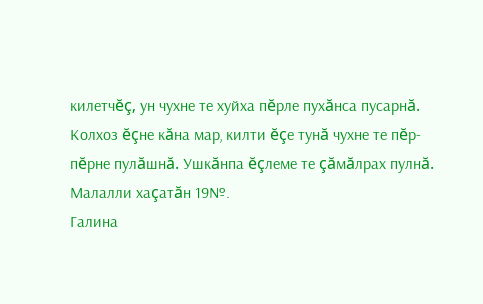килетчĕç‚ ун чухне те хуйха пĕрле пухăнса пусарнă. Колхоз ĕçне кăна мар‚ килти ĕçе тунă чухне те пĕр-пĕрне пулăшнă. Ушкăнпа ĕçлеме те çăмăлрах пулнă.
Малалли хаçатăн 19№.
Галина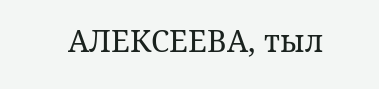АЛЕКСЕЕВА, тыл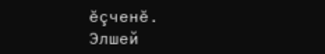ĕçченĕ.
Элшей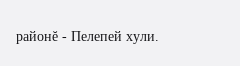районĕ - Пелепей хули.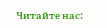Читайте нас: